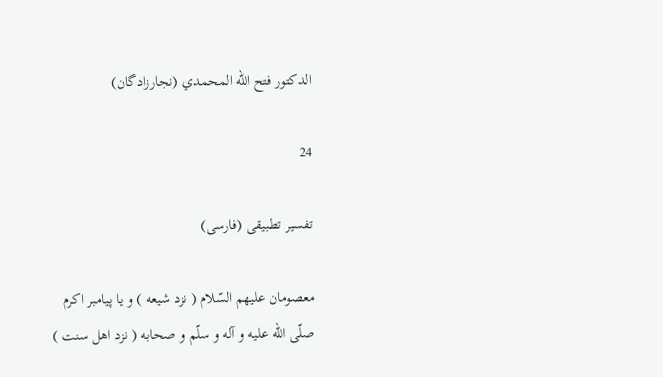الدكتور فتح الله المحمدي (نجارزادگان)

24

تفسير تطبيقى (فارسى)

معصومان عليهم السّلام ( نزد شيعه ) و يا پيامبر اكرم صلّى اللّه عليه و آله و سلّم و صحابه ( نزد اهل سنت )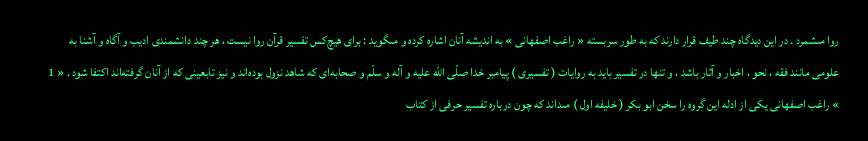روا مىشمرد . در اين ديدگاه چند طيف قرار دارند كه به طور سربسته « راغب اصفهانى » به انديشه آنان اشاره كرده و مىگويد : براى هيچ‌كس تفسير قرآن روا نيست ، هر چند دانشمندى اديب و آگاه و آشنا به علومى مانند فقه ، نحو ، اخبار و آثار باشد ، و تنها در تفسير بايد به روايات ( تفسيرى ) پيامبر خدا صلّى اللّه عليه و آله و سلّم و صحابه‌اى كه شاهد نزول بوده‌اند و نيز تابعينى كه از آنان گرفته‌اند اكتفا شود . « 1 » راغب اصفهانى يكى از ادله اين گروه را سخن ابو بكر ( خليفه اول ) مىداند كه چون درباره تفسير حرفى از كتاب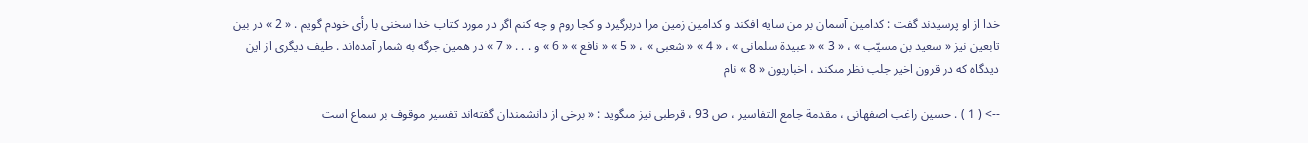خدا از او پرسيدند گفت : كدامين آسمان بر من سايه افكند و كدامين زمين مرا دربرگيرد و كجا روم و چه كنم اگر در مورد كتاب خدا سخنى با رأى خودم گويم . « 2 » در بين تابعين نيز « سعيد بن مسيّب » ، « 3 » « عبيدة سلمانى » ، « 4 » « شعبى » ، « 5 » « نافع » « 6 » و . . . « 7 » در همين جرگه به شمار آمده‌اند . طيف ديگرى از اين ديدگاه كه در قرون اخير جلب نظر مىكند ، اخباريون « 8 » نام

--> ( 1 ) . حسين راغب اصفهانى ، مقدمة جامع التفاسير ، ص 93 ، قرطبى نيز مىگويد : « برخى از دانشمندان گفته‌اند تفسير موقوف بر سماع است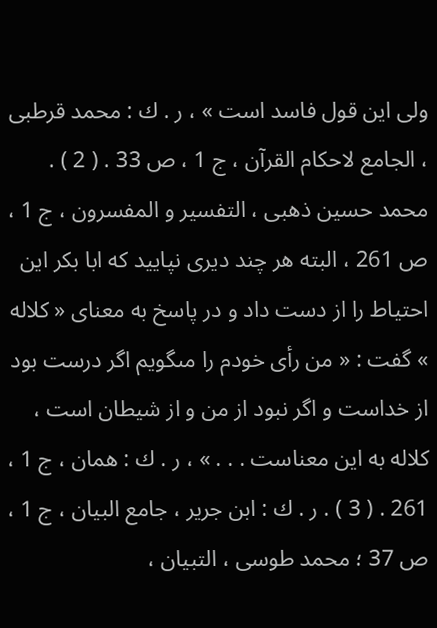ولى اين قول فاسد است » ، ر . ك : محمد قرطبى ، الجامع لاحكام القرآن ، ج 1 ، ص 33 . ( 2 ) . محمد حسين ذهبى ، التفسير و المفسرون ، ج 1 ، ص 261 ، البته هر چند ديرى نپاييد كه ابا بكر اين احتياط را از دست داد و در پاسخ به معناى « كلاله » گفت : « من رأى خودم را مىگويم اگر درست بود از خداست و اگر نبود از من و از شيطان است ، كلاله به اين معناست . . . » ، ر . ك : همان ، ج 1 ، 261 . ( 3 ) . ر . ك : ابن جرير ، جامع البيان ، ج 1 ، ص 37 ؛ محمد طوسى ، التبيان ،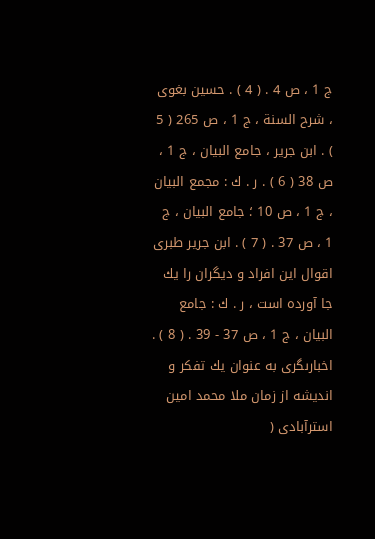ج 1 ، ص 4 . ( 4 ) . حسين بغوى ، شرح السنة ، ج 1 ، ص 265 ( 5 ) . ابن جرير ، جامع البيان ، ج 1 ، ص 38 ( 6 ) . ر . ك : مجمع البيان ، ج 1 ، ص 10 ؛ جامع البيان ، ج 1 ، ص 37 . ( 7 ) . ابن جرير طبرى اقوال اين افراد و ديگران را يك جا آورده است ، ر . ك : جامع البيان ، ج 1 ، ص 37 - 39 . ( 8 ) . اخبارىگرى به عنوان يك تفكر و انديشه از زمان ملا محمد امين استرآبادى (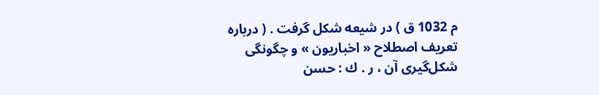م 1032 ق ) در شيعه شكل گرفت . ( درباره تعريف اصطلاح « اخباريون » و چگونگى شكل‌گيرى آن ، ر . ك : حسن